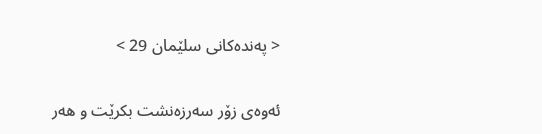< پەندەکانی سلێمان 29 >

ئەوەی زۆر سەرزەنشت بکرێت و هەر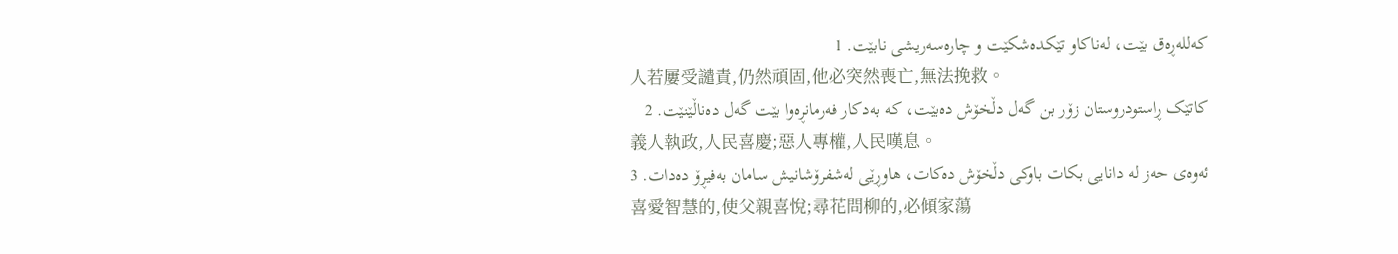کەللەڕەق بێت، لەناکاو تێکدەشکێت و چارەسەریشی نابێت. 1
人若屢受譴責,仍然頑固,他必突然喪亡,無法挽救。
کاتێک ڕاستودروستان زۆر بن گەل دڵخۆش دەبێت، کە بەدکار فەرمانڕەوا بێت گەل دەناڵێنێت. 2
義人執政,人民喜慶;惡人專權,人民嘆息。
ئەوەی حەز لە دانایی بکات باوکی دڵخۆش دەکات، هاوڕێی لەشفرۆشانیش سامان بەفیڕۆ دەدات. 3
喜愛智慧的,使父親喜悅;尋花問柳的,必傾家蕩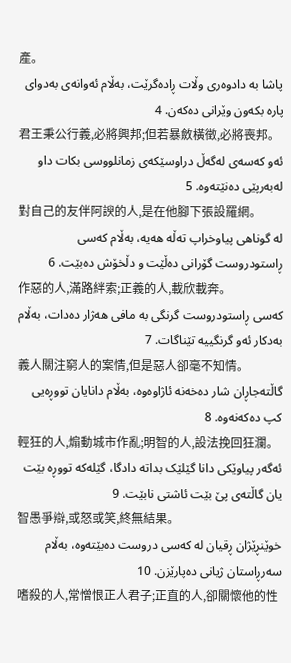產。
پاشا بە دادوەری وڵات ڕادەگرێت، بەڵام ئەوانەی بەدوای پارە بکەون وێرانی دەکەن. 4
君王秉公行義,必將興邦;但若暴斂橫徵,必將喪邦。
ئەو کەسەی لەگەڵ دراوسێکەی زمانلووسی بکات داو لەبەرپێی دەنێتەوە. 5
對自己的友伴阿諛的人,是在他腳下張設羅網。
لە گوناهی پیاوخراپ تەڵە هەیە، بەڵام کەسی ڕاستودروست گۆرانی دەڵێت و دڵخۆش دەبێت. 6
作惡的人,滿路絆索;正義的人,載欣載奔。
کەسی ڕاستودروست گرنگی بە مافی هەژار دەدات، بەڵام بەدکار ئەو گرنگییە تێناگات. 7
義人關注窮人的案情,但是惡人卻毫不知情。
گاڵتەجاڕان شار دەخەنە ئاژاوەوە، بەڵام دانایان تووڕەیی کپ دەکەنەوە. 8
輕狂的人,煽動城市作亂;明智的人,設法挽回狂瀾。
ئەگەر پیاوێکی دانا گێلێک بداتە دادگا، گێلەکە تووڕە بێت یان گاڵتەی پێ بێت ئاشتی نابێت. 9
智愚爭辯,或怒或笑,終無結果。
خوێنڕێژان ڕقیان لە کەسی دروست دەبێتەوە، بەڵام سەرڕاستان ژیانی دەپارێزن. 10
嗜殺的人,常憎恨正人君子;正直的人,卻關懷他的性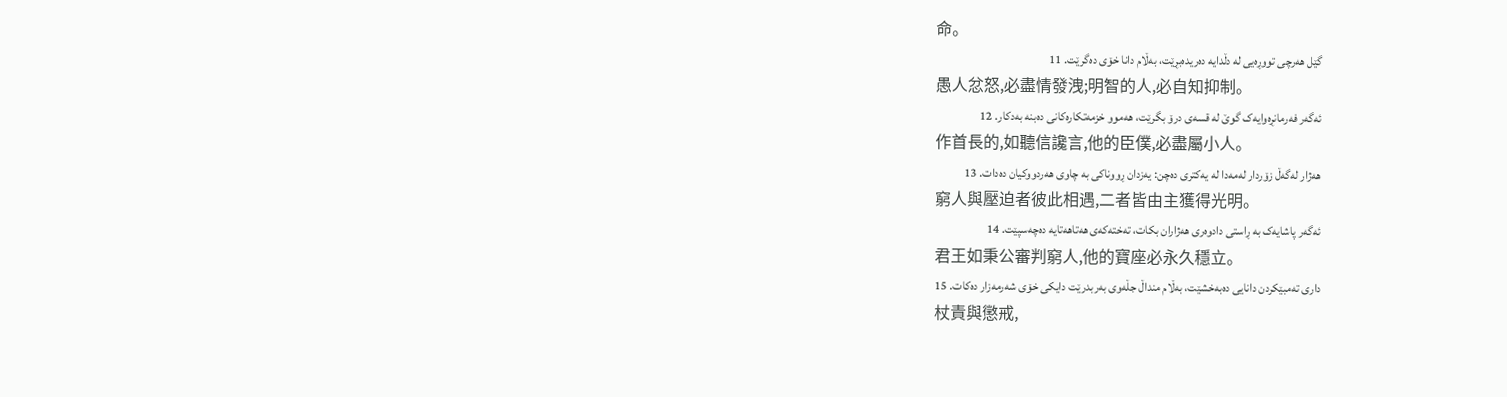命。
گێل هەرچی تووڕەیی لە دڵدایە دەریدەبڕێت، بەڵام دانا خۆی دەگرێت. 11
愚人忿怒,必盡情發洩;明智的人,必自知抑制。
ئەگەر فەرمانڕەوایەک گوێ لە قسەی درۆ بگرێت، هەموو خزمەتکارەکانی دەبنە بەدکار. 12
作首長的,如聽信讒言,他的臣僕,必盡屬小人。
هەژار لەگەڵ زۆردار لەمەدا لە یەکتری دەچن: یەزدان ڕووناکی بە چاوی هەردووکیان دەدات. 13
窮人與壓迫者彼此相遇,二者皆由主獲得光明。
ئەگەر پاشایەک بە ڕاستی دادوەری هەژاران بکات، تەختەکەی هەتاهەتایە دەچەسپێت. 14
君王如秉公審判窮人,他的寶座必永久穩立。
داری تەمبێکردن دانایی دەبەخشێت، بەڵام منداڵ جڵەوی بەربدرێت دایکی خۆی شەرمەزار دەکات. 15
杖責與懲戒,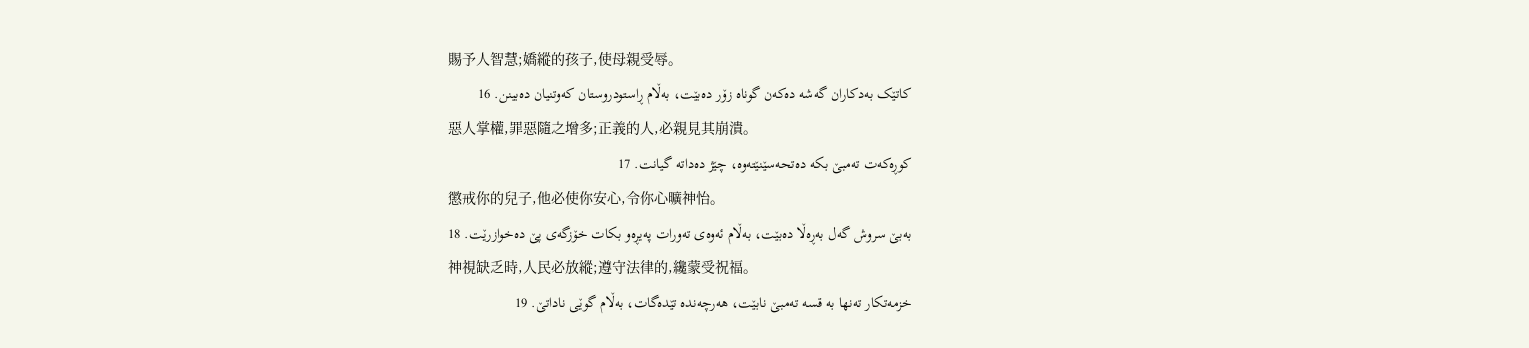賜予人智慧;嬌縱的孩子,使母親受辱。
کاتێک بەدکاران گەشە دەکەن گوناه زۆر دەبێت، بەڵام ڕاستودروستان کەوتنیان دەبینن. 16
惡人掌權,罪惡隨之增多;正義的人,必親見其崩潰。
کوڕەکەت تەمبێ بکە دەتحەسێنێتەوە، چێژ دەداتە گیانت. 17
懲戒你的兒子,他必使你安心,令你心曠神怡。
بەبێ سروش گەل بەڕەڵا دەبێت، بەڵام ئەوەی تەورات پەیڕەو بکات خۆزگەی پێ دەخوازرێت. 18
神視缺乏時,人民必放縱;遵守法律的,纔蒙受祝福。
خزمەتکار تەنها بە قسە تەمبێ نابێت، هەرچەندە تێدەگات، بەڵام گوێی ناداتێ. 19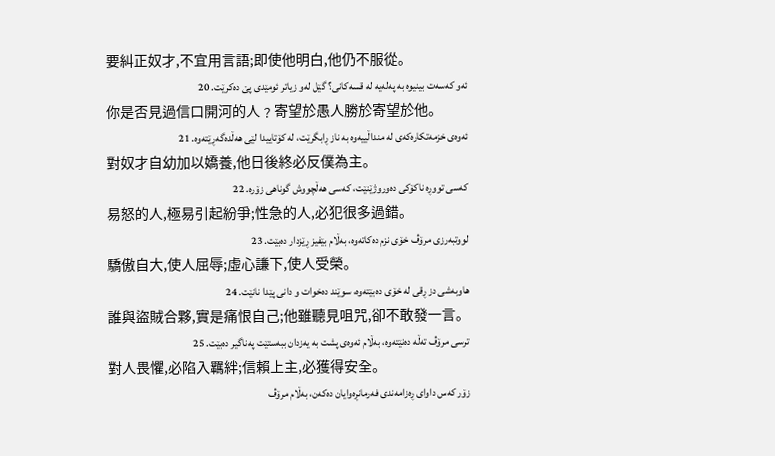要糾正奴才,不宜用言語;即使他明白,他仍不服從。
ئەو کەسەت بینیوە بە پەلەیە لە قسەکانی؟ گێل لەو زیاتر ئومێدی پێ دەکرێت. 20
你是否見過信口開河的人﹖寄望於愚人勝於寄望於他。
ئەوەی خزمەتکارەکەی لە منداڵییەوە بە ناز ڕابگرێت، لە کۆتاییدا لێی هەڵدەگەڕێتەوە. 21
對奴才自幼加以嬌養,他日後終必反僕為主。
کەسی تووڕە ناکۆکی دەوروژێنێت، کەسی هەڵچووش گوناهی زۆرە. 22
易怒的人,極易引起紛爭;性急的人,必犯很多過錯。
لووتبەرزی مرۆڤ خۆی نزم دەکاتەوە، بەڵام بێفیز ڕێزدار دەبێت. 23
驕傲自大,使人屈辱;虛心謙下,使人受榮。
هاوبەشی دز ڕقی لە خۆی دەبێتەوە، سوێند دەخوات و دانی پێدا نانێت. 24
誰與盜賊合夥,實是痛恨自己;他雖聽見咀咒,卻不敢發一言。
ترسی مرۆڤ تەڵە دەنێتەوە، بەڵام ئەوەی پشت بە یەزدان ببەستێت پەناگیر دەبێت. 25
對人畏懼,必陷入羈絆;信賴上主,必獲得安全。
زۆر کەس داوای ڕەزامەندی فەرمانڕەوایان دەکەن، بەڵام مرۆڤ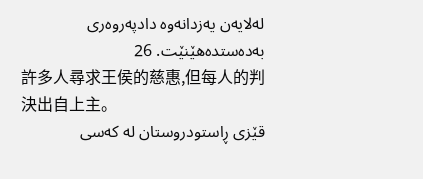لەلایەن یەزدانەوە دادپەروەری بەدەستدەهێنێت. 26
許多人尋求王侯的慈惠,但每人的判決出自上主。
قێزی ڕاستودروستان لە کەسی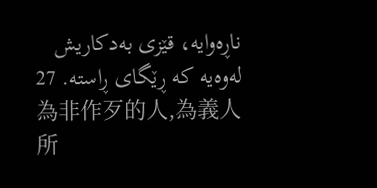ناڕەوایە، قێزی بەدکاریش لەوەیە کە ڕێگای ڕاستە. 27
為非作歹的人,為義人所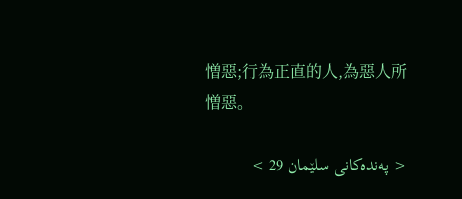憎惡;行為正直的人,為惡人所憎惡。

< پەندەکانی سلێمان 29 >